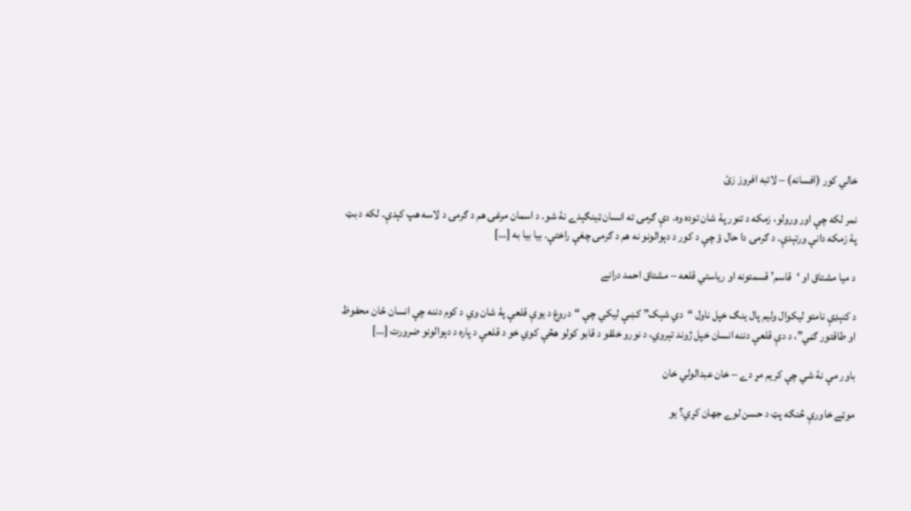خالي کور (افسانه) – لائبه افروز زئ

نمر لکه چې اور ورولو، زمکه د تنور پۀ شان توده وه. دې ګرمۍ ته انسان ټینګېدے نۀ شو. د اسمان مرغۍ هم د ګرمۍ د لاسه هپ کېدې. لکه د بټ پۀ زمکه دانې ورتېدې. د ګرمۍ دا حال ؤ چې د کور د دېوالونو نه هم د ګرمۍ چغې راختې. بیا بیا به […]

د میا مشتاق او ‘قاسم’ قسمتونه او ریاستي قلعه – مشتاق احمد درانے

د کنېډې نامتو ليکوال وليم پال ينګ خپل ناول “دي شېک” کښې ليکي چې “دروغ د يوې قلعې پۀ شان وي د کوم دننه چې انسان ځان محفوظ او طاقتور ګڼي”، د دې قلعې دننه انسان خپل ژوند تېروي، د نورو خلقو د قابو کولو هڅې کوي خو د قلعې د پاره د دېوالونو ضرورت […]

باور مې نۀ شي چې کريم مړ دے – خان عبدالولي خان

موټے خاورې څنګه پټ د حسن لوے جهان کړي؟ يو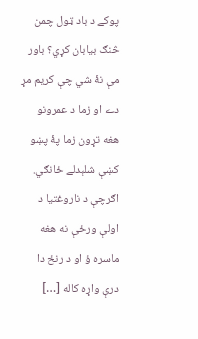پوکے د باد ټول چمن څنګ بيابان کړي؟ باور مې نۀ شي چې کريم مړ دے او زما د عمرونو هغه تړون زما پۀ پښو کښې شلېدلے ځانګي. اګرچې د ناروغتيا د اولې ورځې نه هغه ماسره ؤ او د رنځ دا درې واړه کاله […]